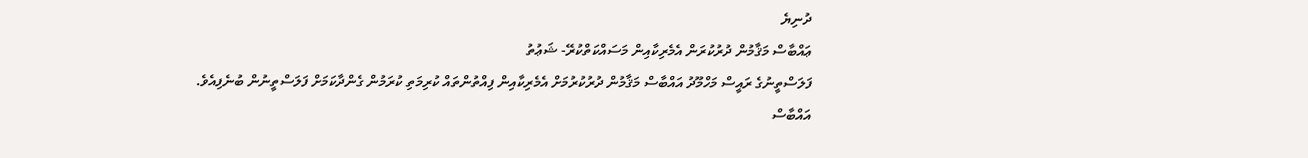ދުނިޔެ
ޢައްބާސް މަޤާމުން ދުރުކުރަން އެމެރިކާއިން މަސައްކަތްކުރޭ- ޝަޢުތު
ފަލަސްތީނުގެ ރައީސް މަހްމޫދު އައްބާސް މަޤާމުން ދުރުކުރުމަށް އެމެރިކާއިން ފިއްތުންތައް ކުރިމަތި ކުރަމުން ގެންދާކަމަށް ފަލަސްތީނުން ބުނެފިއެވެ.
އައްބާސް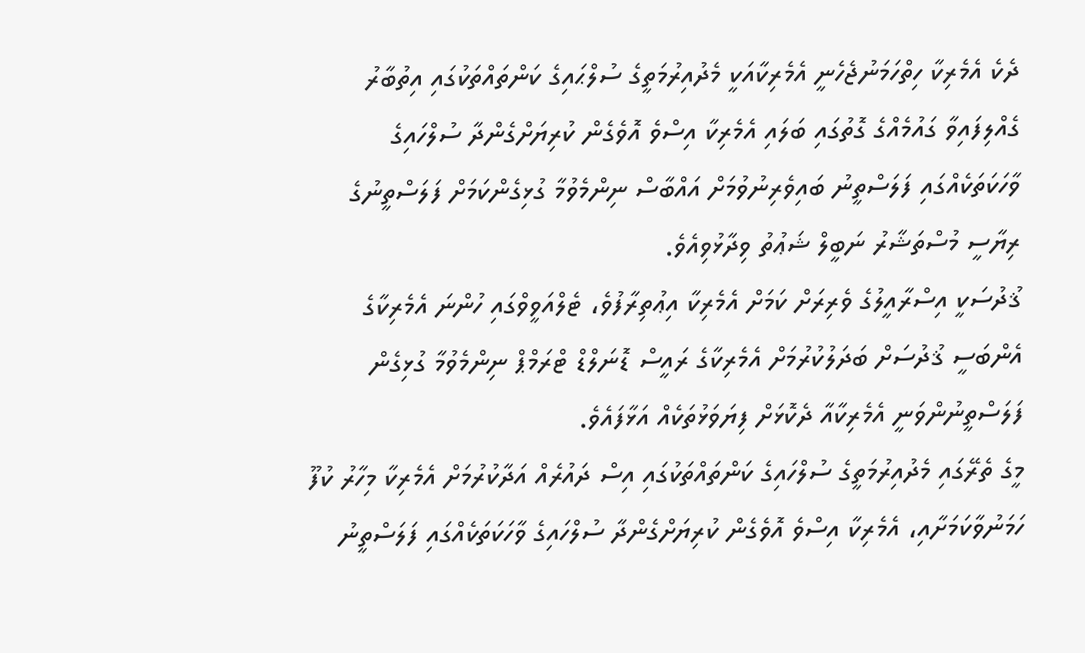ދެކެ އެމެރިކާ ހިތްހަމަނުޖެހެނީ އެމެރިކާއަކީ މެދުއިރުމަތީގެ ސުލްޙައިގެ ކަންތައްތަކުގައި އިތުބާރު ގެއްލިފައިވާ ގައުމެއްގެ ގޮތުގައި ބަލައި އެމެރިކާ އިސްވެ އޮވެގެން ކުރިޔަށްގެންދާ ސުލްހައިގެ ވާހަކަތަކެއްގައި ފަލަސްތީނު ބައިވެރިނުވުމަށް އައްބާސް ނިންމެވުމާ ގުޅިގެންކަމަށް ފަލަސްތީނުގެ ރިޔާސީ މުސްތަޝާރު ނަބީލް ޝަޢުތު ވިދާޅުވިއެވެ.
ޤުދުސަކީ އިސްރާއީލުގެ ވެރިރަށް ކަމަށް އެމެރިކާ އިޢުތިރާފުވެ، ޓެލްއަވީވްގައި ހުންނަ އެމެރިކާގެ އެންބަސީ ޤުދުސަށް ބަދަލުކުރުމަށް އެމެރިކާގެ ރައީސް ޑޮނަލްޑް ޓްރަމްޕް ނިންމެވުމާ ގުޅިގެން ފަލަސްތީނުންވަނީ އެމެރިކާއާ ދެކޮޅަށް ފިޔަވަޅުތަކެއް އަޅާފައެވެ.
މީގެ ތެރޭގައި މެދުއިރުމަތީގެ ސުލްހައިގެ ކަންތައްތަކުގައި އިސް ދައުރެއް އަދާކުރުމަށް އެމެރިކާ މިހާރު ކުފޫ ހަމަނުވާކަމަށާއި، އެމެރިކާ އިސްވެ އޮވެގެން ކުރިޔަށްގެންދާ ސުލްހައިގެ ވާހަކަތަކެއްގައި ފަލަސްތީނު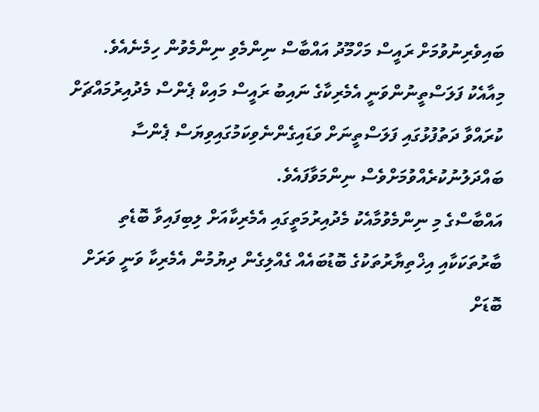ބައިވެރިނުވުމަށް ރައީސް މަހްމޫދު އައްބާސް ނިންމެވި ނިންމެވުން ހިމެނެއެވެ.
މިއާއެކު ފަލަސްތީނުންވަނީ އެމެރިކާގެ ނައިބު ރައީސް މައިކް ޕެންސް މެދުއިރުމައްޗަށް ކުރައްވާ ދަތުފުޅުގައި ފަލަސްތީނަށް ވަޑައިގެންނެވިކަމުގައިވިޔަސް ޕެންސާ ބައްދަލުނުކުރެއްވުމަށްވެސް ނިންމަވާފައެވެ.
އައްބާސްގެ މި ނިންމެވުމާއެކު މެދުއިރުމަތީގައި އެމެރިކާއަށް ލިބިފައިވާ ބޮޑެތި ބާރުތަކަކާއި އިޚްތިޔާރުތަކުގެ ބޮޑުބައެއް ގެއްލިގެން ދިޔުމުން އެމެރިކާ ވަނީ ވަރަށް ބޮޑަށް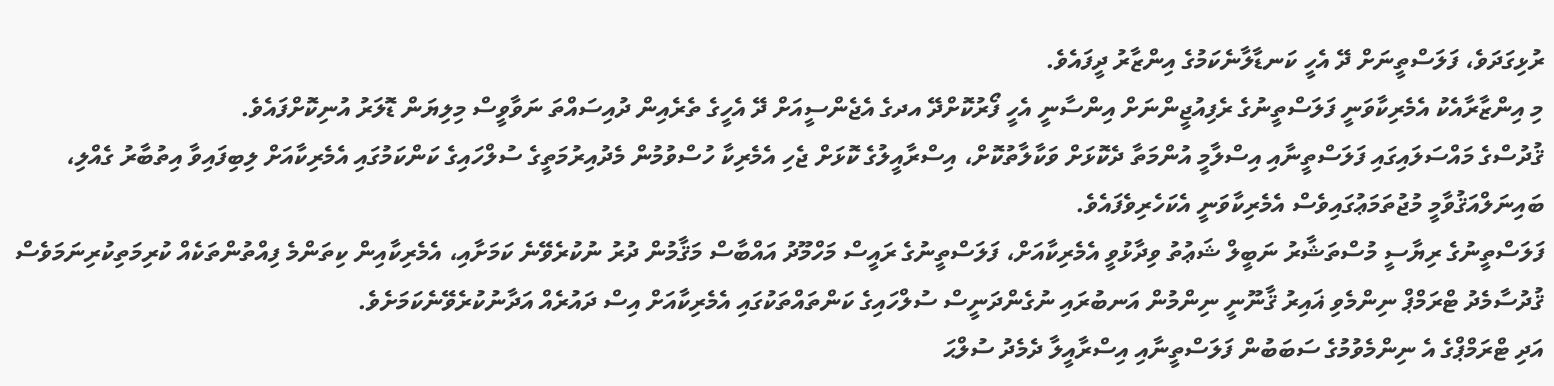ރުޅިގަދަވެ، ފަލަސްތީނަށް ދޭ އެހީ ކަނޑާލާނެކަމުގެ އިންޒާރު ދީފައެވެ.
މި އިންޒާރާއެކު އެމެރިކާވަނީ ފަލަސްތީނުގެ ރެފިއުޖީންނަށް އިންސާނީ އެހީ ފޯރުކޮށްދޭ އދގެ އެޖެންސީއަށް ދޭ އެހީގެ ތެރެއިން ދުއިސައްތަ ނަވާވީސް މިލިޔަން ޑޮލަރު އުނިކޮށްފައެވެ.
ޤުދުސްގެ މައްސަލައިގައި ފަލަސްތީނާއި އިސްލާމީ އުންމަތާ ދެކޮޅަށް ވަކާލާތުކޮށް، އިސްރާއީލުގެ ކޮޅަށް ޖެހި އެމެރިކާ ހުސްވުމުން މެދުއިރުމަތީގެ ސުލްހައިގެ ކަންކަމުގައި އެމެރިކާއަށް ލިބިފައިވާ އިތުބާރު ގެއްލި، ބައިނަލްއަޤުވާމީ މުޖުތަމަޢުގައިވެސް އެމެރިކާވަނީ އެކަހެރިވެފައެވެ.
ފަލަސްތީނުގެ ރިޔާސީ މުސްތަޝާރު ނަބީލް ޝަޢުތު ވިދާޅުވީ އެމެރިކާއަށް، ފަލަސްތީނުގެ ރައީސް މަހްމޫދު އައްބާސް މަޤާމުން ދުރު ނުކުރެވޭނެ ކަމަށާއި، އެމެރިކާއިން ކިތަންމެ ފިއްތުންތަކެއް ކުރިމަތިކުރިނަމަވެސް ޤުދުސާމެދު ޓްރަމްޕް ނިންމެވި ޣައިރު ޤާނޫނީ ނިންމުން އަނބުރައި ނުގެންދަނީސް ސުލްހައިގެ ކަންތައްތަކުގައި އެމެރިކާއަށް އިސް ދައުރެއް އަދާނުކުރެވޭނެކަމަށެވެ.
އަދި ޓްރަމްޕްގެ އެ ނިންމެވުމުގެ ސަބަބުން ފަލަސްތީނާއި އިސްރާއީލާ ދެމެދު ސުލްޙަ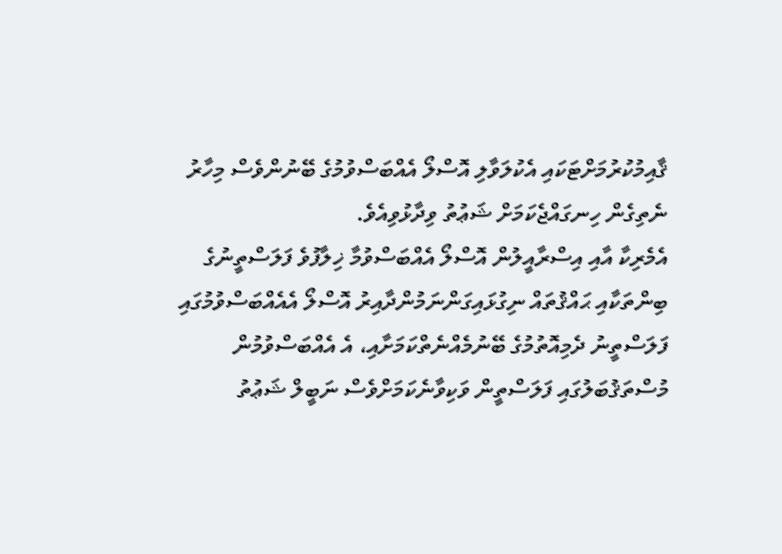ޤާއިމުކުރުމަށްޓަކައި އެކުލަވާލި އޮސްލޯ އެއްބަސްވުމުގެ ބޭނުންވެސް މިހާރު ނެތިގެން ހިނގައްޖެކަމަށް ޝަޢުތު ވިދާޅުވިއެވެ.
އެމެރިކާ އާއި އިސްރާއީލުން އޮސްލޯ އެއްބަސްވުމާ ޚިލާފުވެ ފަލަސްތީނުގެ ބިންތަކާއި ޙައްޤުތައް ނިގުޅައިގަންނަމުންދާއިރު އޮސްލޯ އެއެއްބަސްވުމުގައި ފަލަސްތީނު ދެމިއޮތުމުގެ ބޭނުމެއްނެތްކަމަށާއި، އެ އެއްބަސްވުމުން މުސްތަޤުބަލުގައި ފަލަސްތީން ވަކިވާނެކަމަށްވެސް ނަބީލް ޝަޢުތު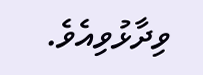ވިދާޅުވިއެވެ.